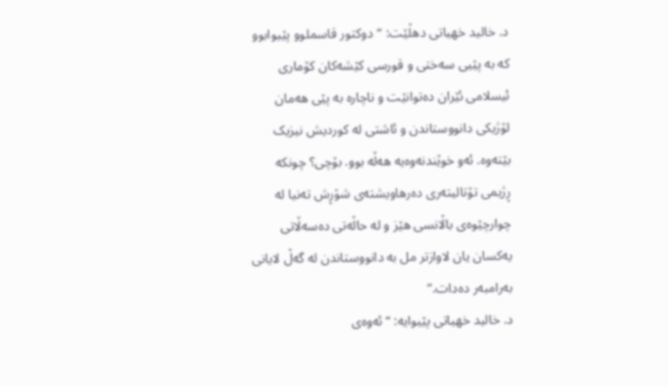د. خالید خهیاتی دهڵێت: “دوکتور قاسملوو پێیوابوو کە بە پێیی سەختی و قورسی کێشەکان کۆماری ئیسلامی ئێران دەتوانێت و ناچارە بە پێی هەمان لۆژیکی دانووستاندن و ئاشتی لە کوردیش نیزیک بێتەوە. ئەو خوێندنەوەیە هەڵە بوو. بۆچی؟ چونکە ڕژیمی تۆتالیتەری دەرهاویشتەی شۆڕش تەنیا لە چوارچێوەی باڵانسی هێز و لە حاڵەتی دەسەڵاتی یەکسان یان لاوازتر مل بە دانووستاندن لە گەڵ لایانی بەرامبەر دەدات.”
د. خالید خهیاتی پێیوایه: “ئەوەی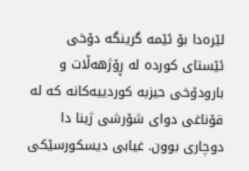لێرەدا بۆ ئێمە گرینگە دۆخی ئێستای کوردە لە ڕۆژهەڵات و بارودۆخی حیزبە کوردییەکانە کە لە قۆناغی دوای شۆرشی ژینا دا دوچاری بوون. غیابی دیسکورسێکی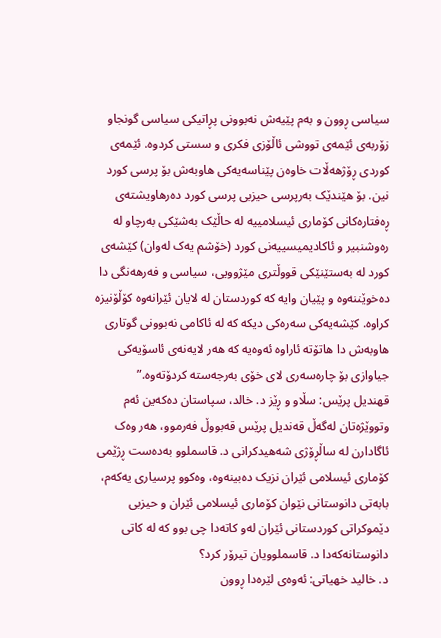سیاسی ڕوون و بەم پێیەش نەبوونی پڕاتیکی سیاسی گونجاو زۆربەی ئێمەی تووشی ئاڵۆزی فکری و سستی کردوە. ئێمەی کوردی ڕۆژهەڵات خاوەن پێناسەیەکی هاوبەش بۆ پرسی کورد نین. بۆ هێندێک بەرپرسی حیزبی پرسی کورد دەرهاویشتەی ڕەفتارەکانی کۆماری ئیسلامییە لە حاڵێک بەشێکی بەرچاو لە رەوشنبیر و ئاکادیمیسییەنی کورد (خۆشم یەک لەوان) کێشەی کورد لە بەستێنێکی قووڵتری مێژوویی، سیاسی و فەرهەنگی دا دەخوێننەوە و پێیان وایە کە کوردستان لە لایان ئێرانەوە کۆڵۆنیزە کراوە. کێشەیەکی سەرەکی دیکە کە لە ئاکامی نەبوونی گوتاری هاوبەش دا هاتۆتە ئاراوە ئەوەیە کە هەر لایەنەی ئاسۆیەکی جیاوازی بۆ چارەسەری لای خۆی بەرجەستە کردۆتەوە.”
قهندیل پرێس: سڵاو و ڕێز د. خالد، سپاستان دەکەین ئەم وتووێژەتان لەگەڵ قەندیل پرێس قەبووڵ فەرموو، هەر وەک ئاگادارن لە ساڵڕۆژی شەهیدکرانی د. قاسملوو بەدەست ڕژێمی کۆماری ئیسلامی ئێران نزیک دەبینەوە، وەکوو پرسیاری یەکەم، بابەتی دانوستانی نێوان کۆماری ئیسلامی ئێران و حیزبی دێموکراتی کوردستانی ئێران لەو کاتەدا چی بوو کە لە کاتی دانوستانەکەدا د. قاسملوویان تیرۆر کرد؟
د. خالید خهیاتی: ئەوەی لێرەدا ڕوون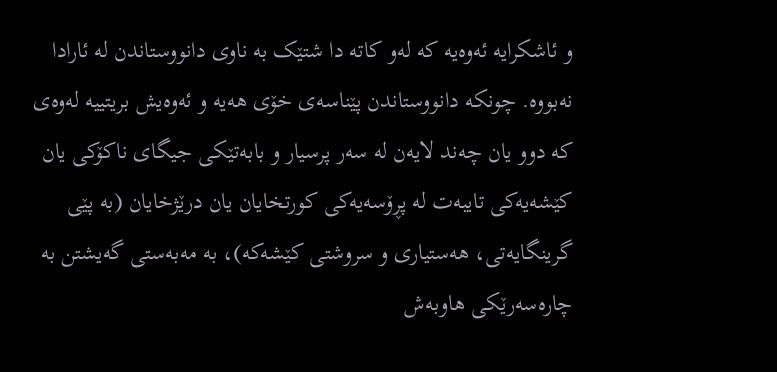و ئاشکرایە ئەوەیە کە لەو کاتە دا شتێک بە ناوی دانووستاندن لە ئارادا نەبووە. چونکە دانووستاندن پێناسەی خۆی هەیە و ئەوەیش بریتییە لەوەی کە دوو یان چەند لایەن لە سەر پرسیار و بابەتێکی جیگای ناکۆکی یان کێشەیەکی تایبەت لە پڕۆسەیەکی کورتخایان یان درێژخایان (بە پێی گرینگایەتی، هەستیاری و سروشتی کێشەکە)، بە مەبەستی گەیشتن بە چارەسەرێکی هاوبەش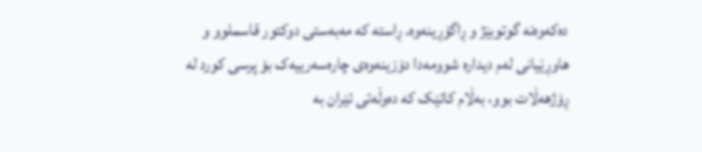دەکەوەنە گوتوبێژ و ڕاگۆڕینەوە. ڕاستە کە مەبەستی دوکتور قاسملوو و هاوڕێیانی لەم دیدارە شوومەدا دۆزینەوەی چارەسەرییەک بۆ پرسی کورد لە ڕۆژهەڵات بوو، بەڵام کاتێک کە دەوڵەتی ئێران بە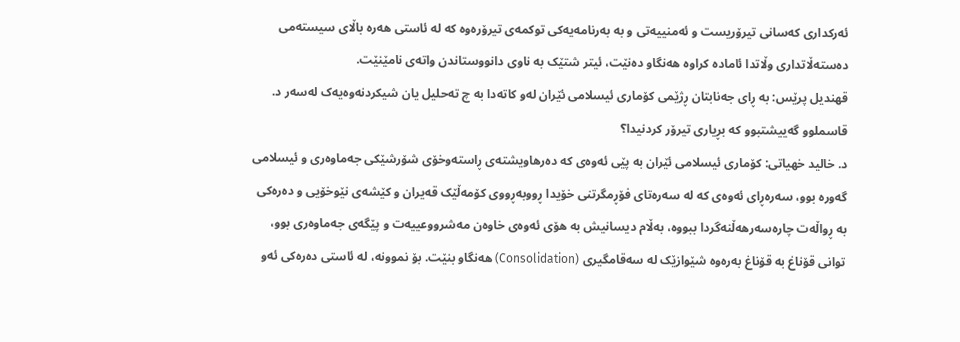ئەرکداری کەسانی تیرۆریست و ئەمنییەتی و بە بەرنامەیەکی توکمەی تیرۆرەوە کە لە ئاستی هەرە باڵای سیستەمی دەستەڵاتداری وڵاتدا ئامادە کراوە هەنگاو دەنێت، ئیتر شتێک بە ناوی دانووستاندن واتەی نامێنێت.
قهندیل پرێس: بە ڕای جەنابتان ڕژێمی کۆماری ئیسلامی ئێران لەو کاتەدا بە چ تەحلیل یان شیکردنەوەیەک لەسەر د. قاسملوو گەییشتبوو کە بڕیاری تیرۆر کردنیدا؟
د. خالید خهیاتی: کۆماری ئیسلامی ئێران بە پێی ئەوەی کە دەرهاویشتەی ڕاستەوخۆی شۆرشێکی جەماوەری و ئیسلامی گەورە بوو، سەرەڕای ئەوەی کە لە سەرەتای فۆڕمگرتنی خۆیدا ڕووبەڕووی کۆمەڵێک قەیران و کێشەی نێوخۆیی و دەرەکی بە ڕواڵەت چارەسەرهەڵنەگردا ببووە، بەڵام دیسانیش بە هۆی ئەوەی خاوەن مەشرووعییەت و پێگەی جەماوەری بوو، توانی قۆناغ بە قۆناغ بەرەوە شێوازێک لە سەقامگیری (Consolidation) هەنگاو بنێت. بۆ نموونە، لە ئاستی دەرەکی ئەو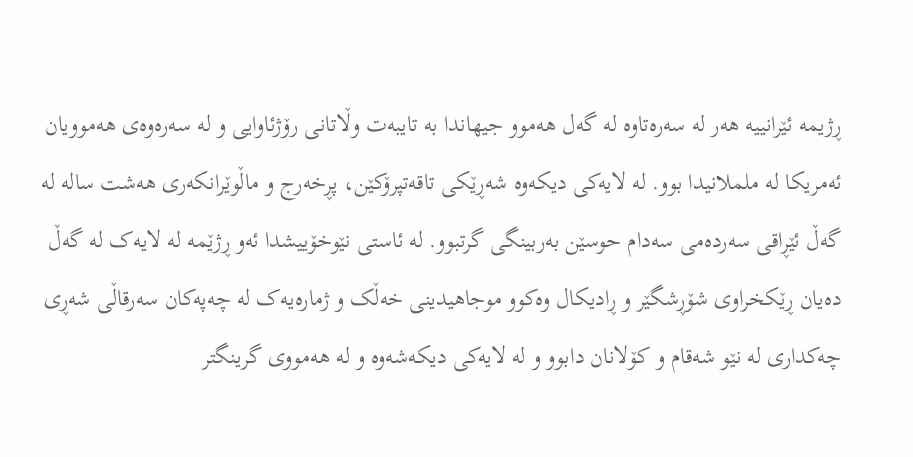ڕژیمە ئێرانییە هەر لە سەرەتاوە لە گەل هەموو جیهاندا بە تایبەت وڵاتانی رۆژئاوایی و لە سەرەوەی هەموویان ئەمریکا لە ململانیدا بوو. لە لایەکی دیکەوە شەڕێکی تاقەتپرۆکێن، پڕخەرج و ماڵوێرانکەری هەشت سالە لە گەڵ ئێڕاقی سەردەمی سەدام حوسێن بەربینگی گرتبوو. لە ئاستی نێوخۆییشدا ئەو ڕژێمە لە لایەک لە گەڵ دەیان ڕێکخراوی شۆڕشگێر و ڕادیکال وەکوو موجاهیدینی خەڵک و ژمارەیەک لە چەپەکان سەرقاڵی شەڕی چەکداری لە نێو شەقام و کۆلانان دابوو و لە لایەکی دیکەشەوە و لە هەمووی گرینگتر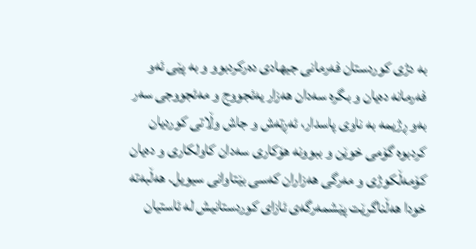بە دژی کوردستان فەرمانی جیهادی دەرکردبوو و بە پێی ئەو فەرمانە دەیان و بگرە سەدان هەزار یەئجووج و مەئجووجی سەر بەو ڕژیمە بە ناوی پاسدار، ئەڕتەش و جاش وڵاتی کوردیان کردبوە گۆمی خوێن و ببوونە هۆکاری سەدان کاولکاری و دەیان کۆمەڵکوژی و مەرگی هەزاران کەسی بێتاوانی سیویل. هەڵبەتە خودا هەڵناگرێت پێشمەرگەی ئازای کوردستانیش لە ئاستیان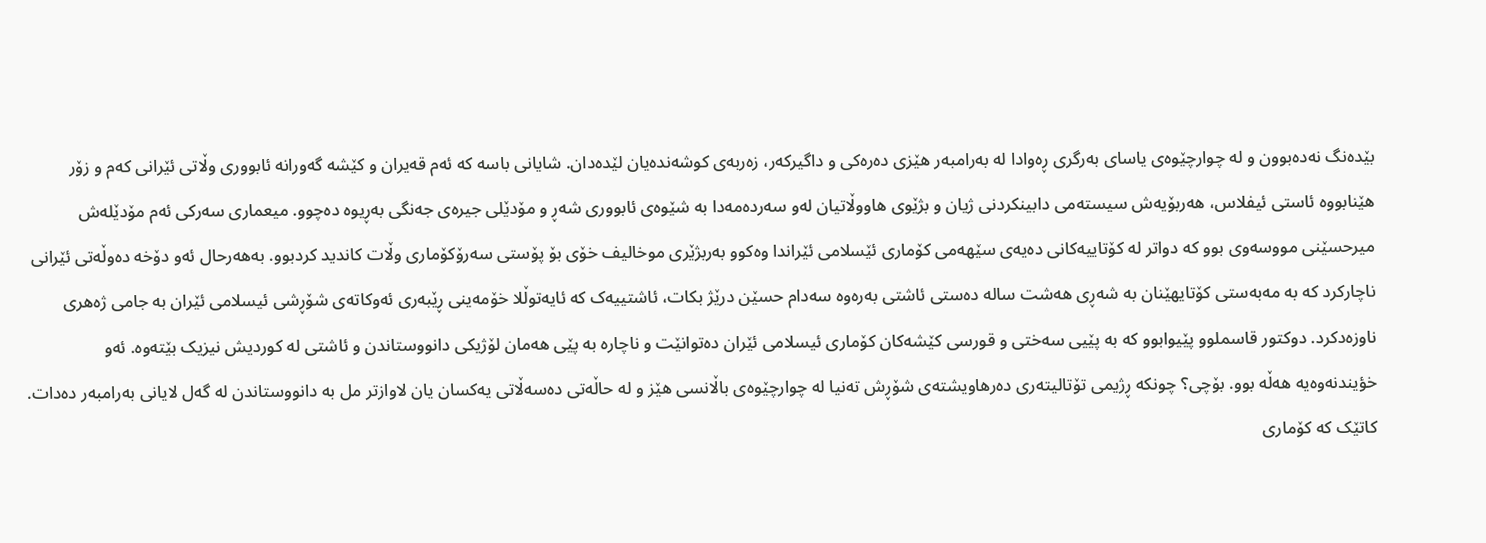بێدەنگ نەدەبوون و لە چوارچێوەی یاسای بەرگری ڕەوادا لە بەرامبەر هێزی دەرەکی و داگیرکەر، زەربەی کوشەندەیان لێدەدان. شایانی باسە کە ئەم قەیران و کێشە گەورانە ئابووری وڵاتی ئێرانی کەم و زۆر هێنابووە ئاستی ئیفلاس، هەربۆیەش سیستەمی دابینکردنی ژیان و بژێوی هاووڵاتیان لەو سەردەمەدا بە شێوەی ئابووری شەڕ و مۆدێلی جیرەی جەنگی بەڕیوە دەچوو. میعماری سەرکی ئەم مۆدێلەش میرحسێنی مووسەوی بوو کە دواتر لە کۆتاییەکانی دەیەی سێهەمی کۆماری ئێسلامی ئێراندا وەکوو بەربژێری موخالیف خۆی بۆ پۆستی سەرۆکۆماری وڵات کاندید کردبوو. بەهەرحال ئەو دۆخە دەوڵەتی ئێرانی ناچارکرد کە بە مەبەستی کۆتایهێنان بە شەڕی هەشت سالە دەستی ئاشتی بەرەوە سەدام حسێن درێژ بکات، ئاشتییەک کە ئایەتوڵلا خۆمەینی ڕێبەری ئەوکاتەی شۆڕشی ئیسلامی ئێران بە جامی ژەهری ناوزەدکرد. دوکتور قاسملوو پێیوابوو کە بە پێیی سەختی و قورسی کێشەکان کۆماری ئیسلامی ئێران دەتوانێت و ناچارە بە پێی هەمان لۆژیکی دانووستاندن و ئاشتی لە کوردیش نیزیک بێتەوە. ئەو خؤیندنەوەیە هەڵە بوو. بۆچی؟ چونکە ڕژیمی تۆتالیتەری دەرهاویشتەی شۆڕش تەنیا لە چوارچێوەی باڵانسی هێز و لە حاڵەتی دەسەڵاتی یەکسان یان لاوازتر مل بە دانووستاندن لە گەل لایانی بەرامبەر دەدات. کاتێک کە کۆماری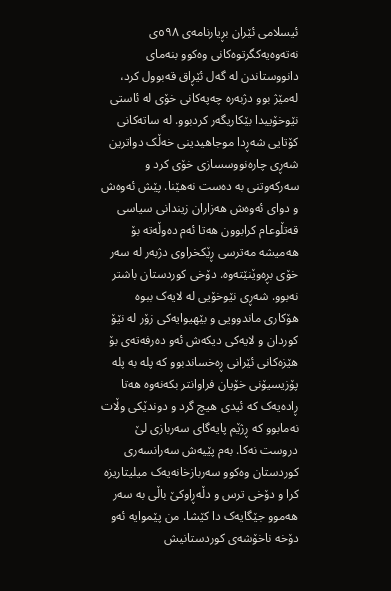ئیسلامی ئێران بڕیارنامەی ٥٩٨ی نەتەوەیەکگرتوەکانی وەکوو بنەمای دانووستاندن لە گەل ئێڕاق قەبوول کرد، لەمێژ بوو دژبەرە چەپەکانی خۆی لە ئاستی نێوخۆییدا بێکاریگەر کردبوو. لە ساتەکانی کۆتایی شەڕدا موجاهیدینی خەڵک دواترین شەڕی چارەنووسسازی خۆی کرد و سەرکەوتنی بە دەست نەهێنا. پێش ئەوەش و دوای ئەوەش هەزاران زیندانی سیاسی قەتڵوعام کرابوون هەتا ئەم دەوڵەتە بۆ هەمیشە مەترسی ڕێکخراوی دژبەر لە سەر خۆی بڕەوێنێتەوە. دۆخی کوردستان باشتر نەبوو. شەڕی نێوخۆیی لە لایەک ببوە هۆکاری ماندوویی و بێهیوایەکی زۆر لە نێۆ کوردان و لایەکی دیکەش ئەو دەرفەتەی بۆ هێزەکانی ئێرانی ڕەخساندبوو کە پلە بە پلە پۆزیسیۆنی خۆیان فراوانتر بکەنەوە هەتا ڕادەیەک کە ئیدی هیچ گرد و دوندێکی وڵات نەمابوو کە ڕژێم پایەگای سەربازی لێ دروست نەکا. بەم پێیەش سەرانسەری کوردستان وەکوو سەربازخانەیەک میلیتاریزە کرا و دۆخی ترس و دڵەڕاوکێ باڵی بە سەر هەموو جێگایەک دا کێشا. من پێموایە ئەو دۆخە ناخۆشەی کوردستانیش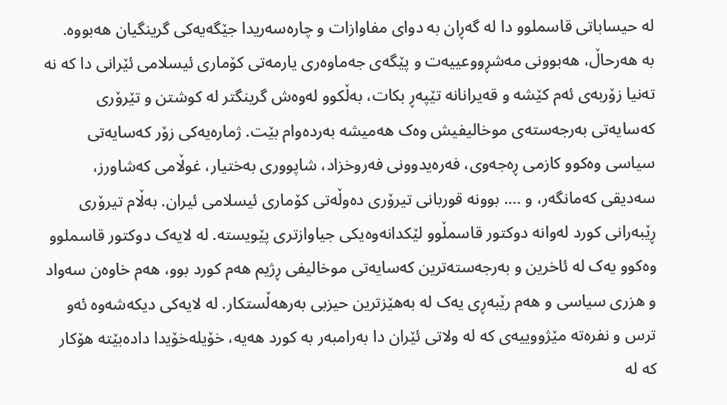لە حیساباتی قاسملوو دا لە گەڕان بە دوای مفاوازات و چارەسەریدا جێگەیەکی گرینگیان هەبووە.
بە هەرحاڵ، هەبوونی مەشڕووعییەت و پێگەی جەماوەری یارمەتی کۆماری ئیسلامی ئێرانی دا کە نە تەنیا زۆربەی ئەم کێشە و قەیرانانە تێپەڕ بکات، بەڵکوو لەوەش گرینگتر لە کوشتن و تێرۆری کەسایەتی بەرجەستەی موخالیفیش وەک هەمیشە بەردەوام بێت. ژمارەیەکی زۆر کەسایەتی سیاسی وەکوو کازمی ڕەجەوی، فەرەیدوونی فەروخزاد، شاپووری بەختیار، غوڵامی کەشاورز، سەدیقی کەمانگەر، و …. بوونە قوربانی تیرۆری دەوڵەتی کۆماری ئیسلامی ئیران. بەڵام تیرۆری ڕێبەرانی کورد لەوانە دوکتور قاسمڵوو لێکدانەوەیکی جیاوازتری پێویستە. لە لایەک دوکتور قاسملوو وەکوو یەک لە ئاخرین و بەرجەستەترین کەسایەتی موخالیفی ڕژیم هەم کورد بوو، هەم خاوەن سەواد و هزری سیاسی و هەم رێبەڕی یەک لە بەهێزترین حیزبی بەرهەڵستکار. لە لایەکی دیکەشەوە ئەو ترس و نفرەتە مێژووییەی کە لە ولاتی ئێران دا بەرامبەر بە کورد هەیە، خۆیلەخۆیدا دادەبێتە هۆکار کە لە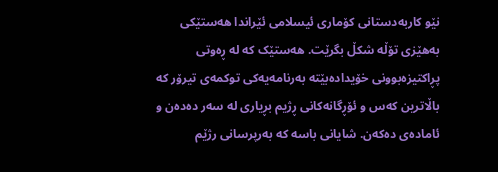نێو کاربەدستانی کۆماری ئیسلامی ئێراندا هەستێکی بەهێزی تۆڵە شکڵ بگرێت. هەستێک کە لە ڕەوتی پڕاکتیزەبوونی خۆیدادەبێتە بەرنامەیەکی توکمەی تیرۆر کە باڵاترین کەس و ئۆڕگانەکانی ڕژیم بڕیاری لە سەر دەدەن و ئامادەی دەکەن. شایانی باسە کە بەرپرسانی رژێم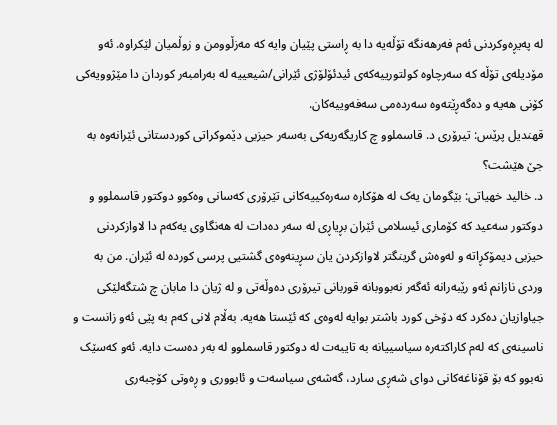لە پەیڕەوکردنی ئەم فەرهەنگە تۆڵەیە دا بە ڕاستی پێیان وایە کە مەزڵوومن و زوڵمیان لێکراوە. ئەو مۆدیلەی تۆڵە کە سەرچاوە کولتورییەکەی ئیدئۆلۆژی ئێرانی/شیعییە لە بەرامبەر کوردان دا مێژوویەکی کۆنی هەیە و دەگەڕێتەوە سەردەمی سەفەوییەکان.
قهندیل پرێس: تیرۆری د. قاسملوو چ کاریگەریەکی بەسەر حیزبی دێموکراتی کوردستانی ئێرانەوە بە جێ هێشت؟
د. خالید خهیاتی: بێگومان یەک لە هۆکارە سەرەکییەکانی تێرۆری کەسانی وەکوو دوکتور قاسملوو و دوکتور سەعید کە کۆماری ئیسلامی ئێران بڕیاڕی لە سەر دەدات لە هەنگاوی یەکەم دا لاوازکردنی حیزبی دیمۆکڕاتە و لەوەش گرینگتر لاوازکردن یان سڕینەوەی گشتیی پرسی کوردە لە ئێران. من بە وردی نازانم ئەو رێبەرانە ئەگەر نەبووبانە قوربانی تیرۆری دەوڵەتی و لە ژیان دا مابان چ شتگەلێکی جیاوازیان دەکرد کە دۆخی کورد باشتر بوایە لەوەی کە ئێستا هەیە. بەڵام لانی کەم بە پێی ئەو زانست و ناسینەی کە لەم کاراکتەرە سیاسییانە بە تایبەت لە دوکتور قاسملوو لە بەر دەست دایە. ئەو کەسێک نەبوو کە بۆ قۆناغەکانی دوای شەڕی سارد، گەشەی سیاسەت و ئابووری و ڕەوتی کۆچبەری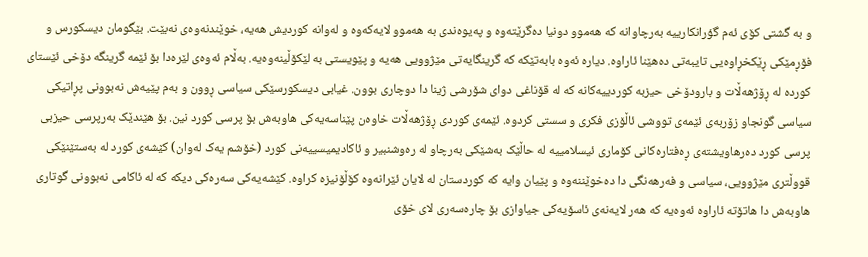و بە گشتی کۆی ئەم گؤرانکارییە بەرچاوانە کە هەموو دونیا دەگرێتەوە و پەیوەندی بە هەموو لایەکەوە و لەوانە کوردیش هەیە، خوێندنەوەی نەبێت. بێگومان دیسکورس و فۆڕمێکی ڕێکخڕاوەیی تایبەتی دەهێنا ئاراوە. دیارە ئەوە بابەتێکە کە گرینگایەتی مێژوویی هەیە و پێویستی بە لێکۆڵینەوەیە. بەڵام ئەوەی لێرەدا بۆ ئێمە گرینگە دۆخی ئێستای کوردە لە ڕۆژهەڵات و بارودۆخی حیزبە کوردییەکانە کە لە قۆناغی دوای شۆرشی ژینا دا دوچاری بوون. غیابی دیسکورسێکی سیاسی ڕوون و بەم پێیەش نەبوونی پڕاتیکی سیاسی گونجاو زۆربەی ئێمەی تووشی ئاڵۆزی فکری و سستی کردوە. ئێمەی کوردی ڕۆژهەڵات خاوەن پێناسەیەکی هاوبەش بۆ پرسی کورد نین. بۆ هێندێک بەرپرسی حیزبی پرسی کورد دەرهاویشتەی ڕەفتارەکانی کۆماری ئیسلامییە لە حاڵێک بەشێکی بەرچاو لە رەوشنبیر و ئاکادیمیسییەنی کورد (خۆشم یەک لەوان) کێشەی کورد لە بەستێنێکی قووڵتری مێژوویی، سیاسی و فەرهەنگی دا دەخوێننەوە و پێیان وایە کە کوردستان لە لایان ئێرانەوە کۆڵۆنیزە کراوە. کێشەیەکی سەرەکی دیکە کە لە ئاکامی نەبوونی گوتاری هاوبەش دا هاتۆتە ئاراوە ئەوەیە کە هەر لایەنەی ئاسۆیەکی جیاوازی بۆ چارەسەری لای خۆی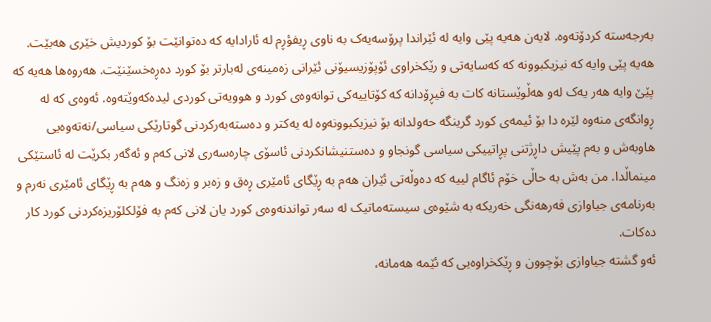بەرجەستە کردۆتەوە. لایەن هەیە پێی وایە لە ئێراندا پرۆسەیەک بە ناوی ڕیفؤڕم لە ئارادایە کە دەتوانێت بۆ کوردیش خێری هەبێت. هەیە پێی وایە کە نیزیکبوونە کە کەسایەتی و رێکخراوی ئۆپۆزیسیۆنی ئێرانی زەمینەی لەبارتر بۆ کورد دەڕەخسێنێت. هەروەها هەیە کە پێێ وایە هەر یەک لەو هەڵوێستانە کات بە فیڕۆدانە کە کۆتاییەکی توانەوەی کورد و هوویەتی کوردی لیدەکەوێتەوە. ئەوەی کە لە ڕوانگەی منەوە لێرە دا بۆ ئیمەی کورد گرینگە حەولدانە بۆ نیزیکبوونەوە لە یەکتر و دەستەبەرکردنی گوتارێکی سیاسی/نەتەوەیی هاوبەش و بەم پێیش داڕژتنی پڕاتییکی سیاسی گونجاو و دەستنیشانکردنی ئاسۆی چارەسەری لانی کەم و ئەگەر بکرێت لە ئاستێکی مینماڵدا. من بەش بە حاڵی خۆم ئاگام لییە کە دەوڵەتی ئێران هەم بە ڕێگای ئامێری ڕەق و زەبر و زەنگ و هەم بە ڕێگای ئامێری نەرم و بەرنامەی جیاوازی فەرهەنگی خەریکە بە شێوەی سیستەماتیک لە سەر تواندنەوەی کورد یان لانی کەم بە فۆلکلۆریزەکردنی کورد کار دەکات.
ئەو گشتە جیاوازی بۆچوون و ڕێکخراوەیی کە ئێمە هەمانە،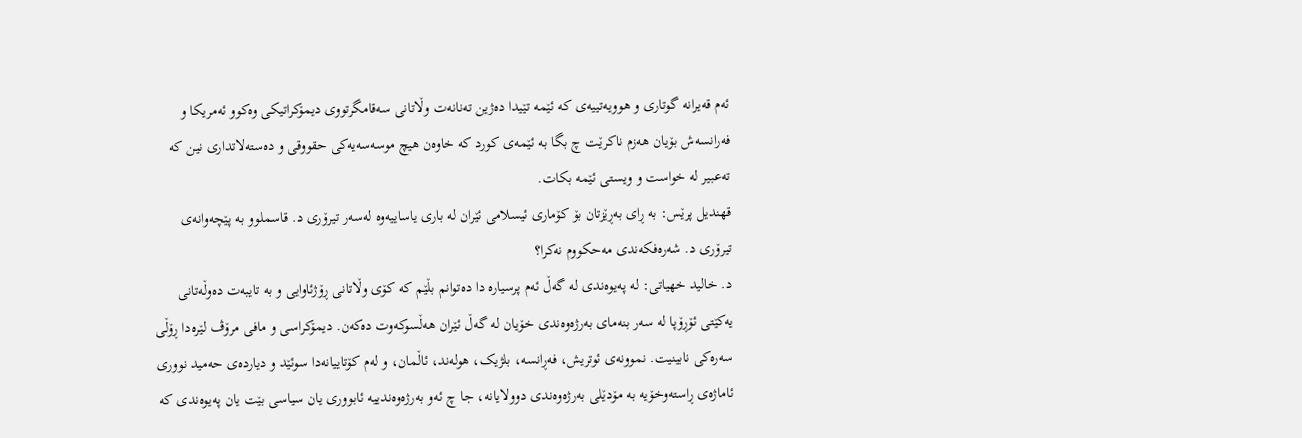ئەم قەیرانە گوتاری و هوویەتییەی کە ئێمە تێیدا دەژین تەنانەت وڵاتانی سەقامگرتووی دیمۆکراتیکی وەکوو ئەمریکا و فەرانسەش بۆیان هەزم ناکرێت چ بگا بە ئێمەی کورد کە خاوەن هیچ موسەسەیەکی حقووقی و دەستەلاتداری نین کە تەعبیر لە خواست و ویستی ئێمە بکات.
قهندیل پرێس: بە ڕای بەڕێزتان بۆ کۆماری ئیسلامی ئێران لە باری یاساییەوە لەسەر تیرۆری د. قاسملوو بە پێچەوانەی تیرۆری د. شەرەفکەندی مەحکووم نەکرا؟
د. خالید خهیاتی: لە پەیوەندی لە گەڵ ئەم پرسیارە دا دەتوانم بڵێم کە کۆی وڵاتانی ڕۆژئاوایی و بە تایبەت دەوڵەتانی یەکێتی ئۆڕۆپا لە سەر بنەمای بەرژەوەندی خۆیان لە گەڵ ئێران هەڵسوکەوت دەکەن. دیمۆکراسی و مافی مرۆڤ لێرەدا ڕۆڵی سەرەکی نابینیت. نموونەی ئوتریش، فەڕانسە، بلژیک، هولەند، ئاڵمان، و لەم کۆتاییانەدا سوئێد و دیاردەی حەمید نووری ئاماژەی ڕاستەوخۆیە بە مۆدێلی بەرژەوەندی دوولایانە، جا چ ئەو بەرژەوەندییە ئابووری یان سیاسی بێت یان پەیوەندی کە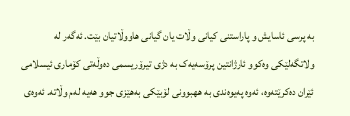بە پرسی ئاسایش و پاراستنی کیانی وڵات یان گیانی هاووڵاتیان بێت. ئەگەر لە ولاتگەلێکی وەکوو ئارژانتین پرۆسەیەک بە دژی تیرۆریسمی دەوڵەتی کۆماری ئیسلامی ئێران دەکرێتەوە، ئەوە پەیوەندی بە ههبوونی لۆبێکی بەهێزی جوو هەیە لەم وڵاتە. ئەوەی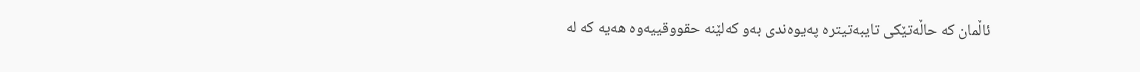ئاڵمان کە حاڵەتێکی تایبەتیترە پەیوەندی بەو کەلێنە حقووقییەوە هەیە کە لە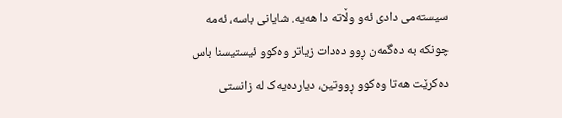سیستەمی دادی ئەو وڵاتە دا هەیە. شایانی باسە، ئەمە چونکە بە دەگمەن ڕوو دەدات زیاتر وەکوو ئیستیسنا باس دەکرێت هەتا وەکوو ڕووتین، دیاردەیەک لە زانستی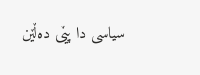سیاسی دا پێی دەڵێن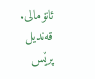ئانۆمالی.
قەندیل پرێس